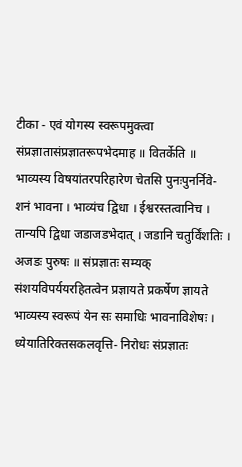टीका - एवं योगस्य स्वरूपमुक्त्वा संप्रज्ञातासंप्रज्ञातरूपभेदमाह ॥ वितर्केति ॥ भाव्यस्य विषयांतरपरिहारेण चेतसि पुनःपुनर्निवे- शनं भावना । भाव्यंच द्विधा । ईश्वरस्तत्वानिच । तान्यपि द्विधा जडाजडभेदात् । जडानि चतुर्विंशतिः । अजडः पुरुषः ॥ संप्रज्ञातः सम्यक् संशयविपर्ययरहितत्वेन प्रज्ञायते प्रकर्षेण ज्ञायते भाव्यस्य स्वरूपं येन सः समाधिः भावनाविशेषः । ध्येयातिरिक्तसकलवृत्ति- निरोधः संप्रज्ञातः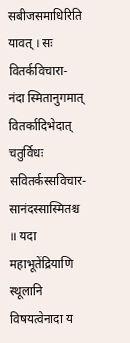सबीजसमाधिरिति यावत् । सः वितर्कविचारा- नंदा स्मितानुगमात् वितर्कादिभेदात् चतुर्विधः सवितर्कस्सविचार- सानंदस्सास्मितश्च ॥ यदा महाभूतेंद्रियाणि स्थूलानि विषयत्वेनादा य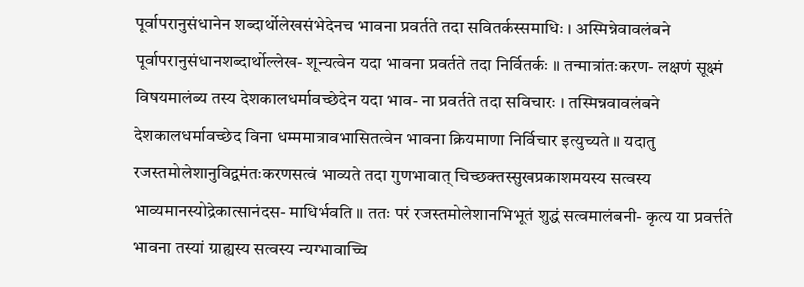पूर्वापरानुसंधानेन शब्दार्थोलेखसंभेदेनच भावना प्रवर्तते तदा सवितर्कस्समाधिः । अस्मिन्नेवावलंबने पूर्वापरानुसंधानशब्दार्थोल्लेख- शून्यत्वेन यदा भावना प्रवर्तते तदा निर्वितर्कः ॥ तन्मात्रांतःकरण- लक्षणं सूक्ष्मं विषयमालंब्य तस्य देशकालधर्मावच्छेदेन यदा भाव- ना प्रवर्तते तदा सविचारः । तस्मिन्नवावलंबने देशकालधर्मावच्छेद विना धम्ममात्रावभासितत्वेन भावना क्रियमाणा निर्विचार इत्युच्यते ॥ यदातु रजस्तमोलेशानुविद्वमंतःकरणसत्वं भाव्यते तदा गुणभावात् चिच्छक्तस्सुखप्रकाशमयस्य सत्वस्य भाव्यमानस्योद्रेकात्सानंदस- माधिर्भवति ॥ ततः परं रजस्तमोलेशानभिभूतं शुद्धं सत्वमालंबनी- कृत्य या प्रवर्त्तते भावना तस्यां ग्राह्यस्य सत्वस्य न्यग्भावाच्चि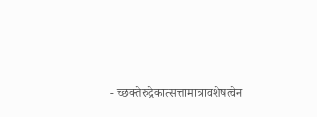- च्छक्तेरुद्रेकात्सत्तामात्रावशेषत्वेन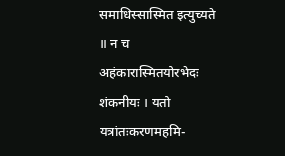समाधिस्सास्मित इत्युच्यते ॥ न च अहंकारास्मितयोरभेदः शंकनीयः । यतो यत्रांतःकरणमहमि-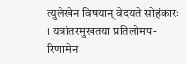त्युलेखेन विषयान् वेदयते सोहंकारः । यत्रांतरमुखतया प्रतिलोमप- रिणामेन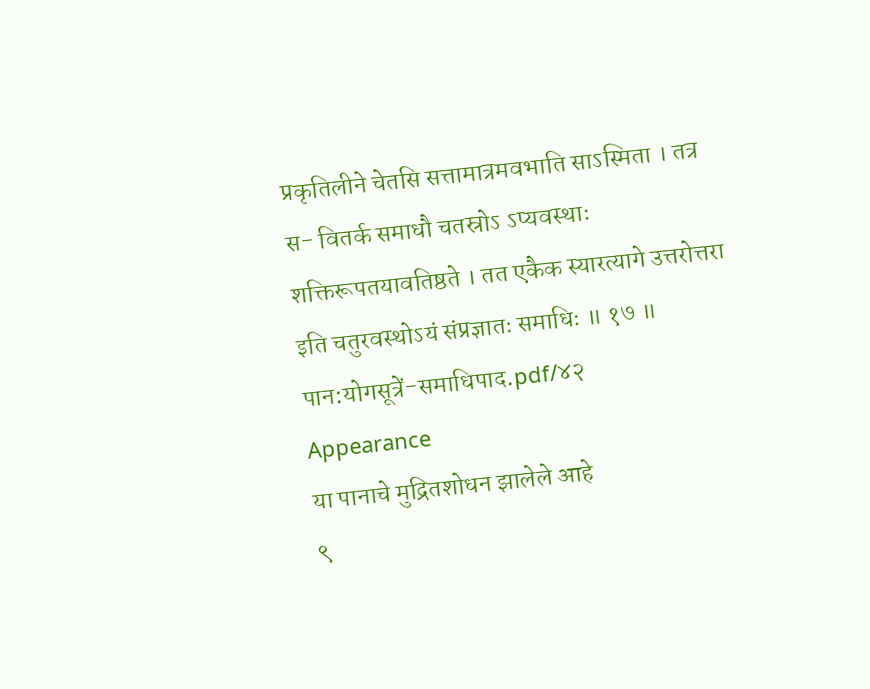प्रकृतिलीने चेतसि सत्तामात्रमवभाति साऽस्मिता । तत्र स- वितर्क समाधौ चतस्रोऽ ऽप्यवस्थाः शक्तिरूपतयावतिष्ठते । तत एकैक स्यारत्यागे उत्तरोत्तरा इति चतुरवस्थोऽयं संप्रज्ञातः समाधिः ॥ १७ ॥
पान:योगसूत्रें-समाधिपाद.pdf/४२
Appearance
या पानाचे मुद्रितशोधन झालेले आहे
९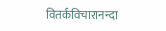वितर्कविचारानन्दा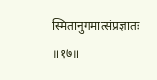स्मितानुगमात्संप्रज्ञातः ॥१७॥